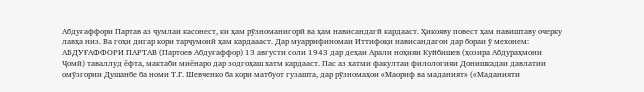Абдуғаффори Партав аз ҷумлаи касонест, ки ҳам рӯзноманигорӣ ва ҳам нависандагӣ кардааст. Ҳикояву повест ҳам навиштаву очерку лавҳа низ. Ва гоҳи дигар кори тарҷумонӣ ҳам кардаааст. Дар муаррифиномаи Иттифоқи нависандагон дар бораи ӯ мехонем:
АБДУҒАФФОРИ ПАРТАВ (Партоев Абдуғаффор) 13 августи соли 1943 дар деҳаи Арали ноҳияи Куйбишев (ҳозира Абдураҳмони Ҷомӣ) таваллуд ёфта, мактаби миёнаро дар зодгоҳаш хатм кардааст. Пас аз хатми факултаи филологияи Донишкадаи давлатии омӯзгории Душанбе ба номи Т.Г. Шевченко ба кори матбуот гузашта, дар рӯзномаҳои «Маориф ва маданият» («Маданияти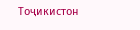Тоҷикистон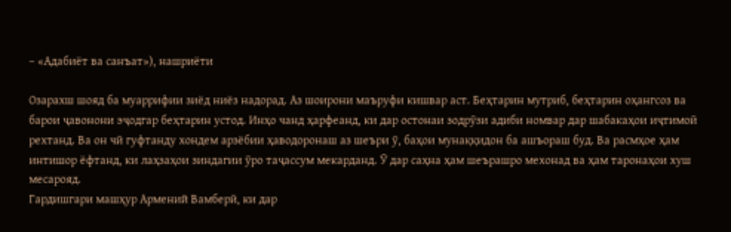– «Адабиёт ва санъат»), нашриёти

Озарахш шояд ба муаррифии зиёд ниёз надорад. Аз шоирони маъруфи кишвар аст. Беҳтарин мутриб, беҳтарин оҳангсоз ва барои ҷавонони эҷодгар беҳтарин устод. Инҳо чанд ҳарфеанд, ки дар остонаи зодрӯзи адиби номвар дар шабакаҳои иҷтимоӣ рехтанд. Ва он чӣ гуфтанду хондем арзёбии ҳаводоронаш аз шеъри ӯ, баҳои мунаққидон ба ашъораш буд. Ва расмҳое ҳам интишор ёфтанд, ки лаҳзаҳои зиндагии ӯро таҷассум мекарданд. Ӯ дар саҳна ҳам шеърашро мехонад ва ҳам таронаҳои хуш месарояд.
Гардишгари машҳур Армений Вамберӣ, ки дар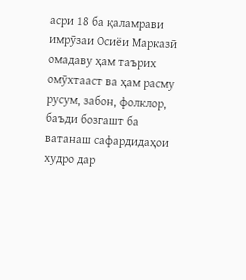асри 18 ба қаламрави имрӯзаи Осиёи Марказӣ омадаву ҳам таърих омӯхтааст ва ҳам расму русум, забон, фолклор, баъди бозгашт ба ватанаш сафардидаҳои худро дар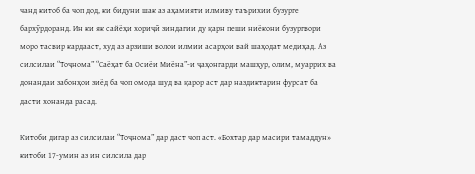чанд китоб ба чоп дод, ки бидуни шак аз аҳамияти илмиву таърихии бузурге бархӯрдоранд. Ин ки як сайёҳи хориҷӣ зиндагии ду қарн пеши ниёкони бузургвори моро тасвир кардааст, худ аз арзиши волои илмии асарҳои вай шаҳодат медиҳад. Аз силсилаи “Тоҷнома” “Саёҳат ба Осиёи Миёна”-и ҷаҳонгарди машҳур, олим, муаррих ва донандаи забонҳои зиёд ба чоп омода шуд ва қарор аст дар наздиктарин фурсат ба дасти хонанда расад.

Китоби дигар аз силсилаи “Тоҷнома” дар даст чоп аст. «Бохтар дар масири тамаддун» китоби 17-умин аз ин силсила дар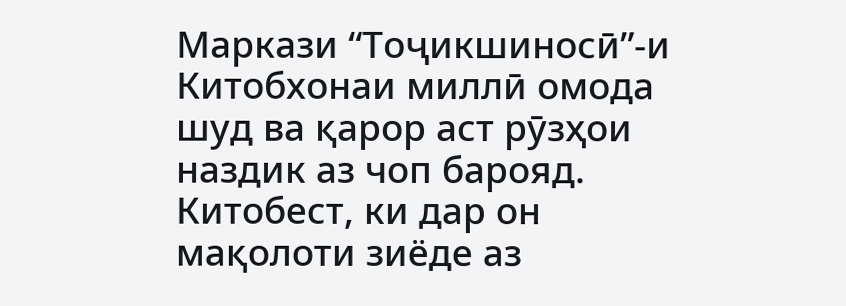Маркази “Тоҷикшиносӣ”-и Китобхонаи миллӣ омода шуд ва қарор аст рӯзҳои наздик аз чоп барояд. Китобест, ки дар он мақолоти зиёде аз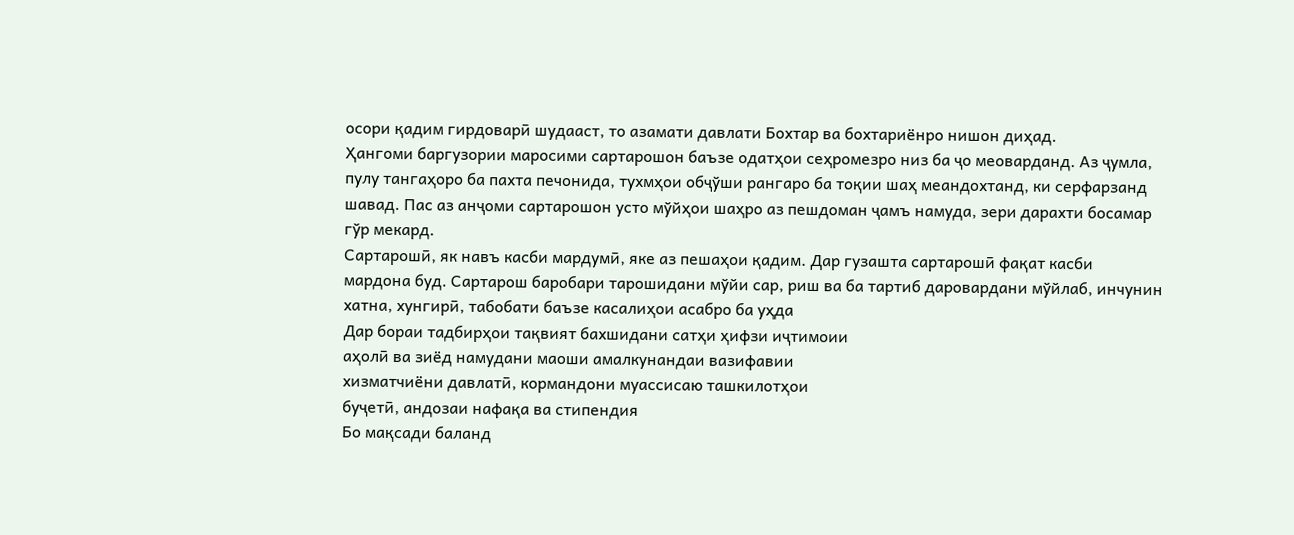осори қадим гирдоварӣ шудааст, то азамати давлати Бохтар ва бохтариёнро нишон диҳад.
Ҳангоми баргузории маросими сартарошон баъзе одатҳои сеҳромезро низ ба ҷо меоварданд. Аз ҷумла, пулу тангаҳоро ба пахта печонида, тухмҳои обҷўши рангаро ба тоқии шаҳ меандохтанд, ки серфарзанд шавад. Пас аз анҷоми сартарошон усто мўйҳои шаҳро аз пешдоман ҷамъ намуда, зери дарахти босамар гўр мекард.
Сартарошӣ, як навъ касби мардумӣ, яке аз пешаҳои қадим. Дар гузашта сартарошӣ фақат касби мардона буд. Сартарош баробари тарошидани мўйи сар, риш ва ба тартиб даровардани мўйлаб, инчунин хатна, хунгирӣ, табобати баъзе касалиҳои асабро ба уҳда
Дар бораи тадбирҳои тақвият бахшидани сатҳи ҳифзи иҷтимоии
аҳолӣ ва зиёд намудани маоши амалкунандаи вазифавии
хизматчиёни давлатӣ, кормандони муассисаю ташкилотҳои
буҷетӣ, андозаи нафақа ва стипендия
Бо мақсади баланд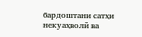бардоштани сатҳи некуаҳволӣ ва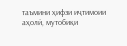таъмини ҳифзи иҷтимоии аҳолӣ, мутобиқи